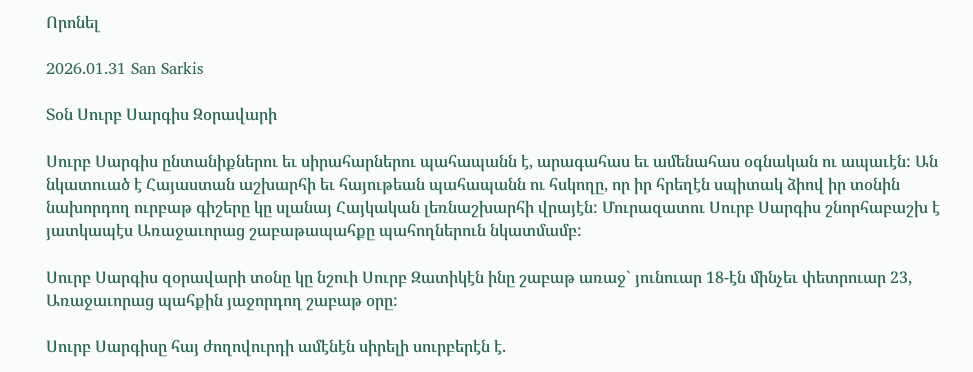Որոնել

2026.01.31 San Sarkis

Տօն Սուրբ Սարգիս Զօրավարի

Սուրբ Սարգիս ընտանիքներու եւ սիրահարներու պահապանն է, արագահաս եւ ամենահաս օգնական ու ապաւէն: Ան նկատուած է Հայաստան աշխարհի եւ հայութեան պահապանն ու հսկողը, որ իր հրեղէն սպիտակ ձիով իր տօնին նախորդող ուրբաթ գիշերը կը սլանայ Հայկական լեռնաշխարհի վրայէն: Մուրազատու Սուրբ Սարգիս շնորհաբաշխ է յատկապէս Առաջաւորաց շաբաթապահքը պահողներուն նկատմամբ:

Սուրբ Սարգիս զօրավարի տօնը կը նշուի Սուրբ Զատիկէն ինը շաբաթ առաջ` յունուար 18-էն մինչեւ փետրուար 23, Առաջաւորաց պահքին յաջորդող շաբաթ օրը:

Սուրբ Սարգիսը հայ ժողովուրդի ամէնէն սիրելի սուրբերէն է.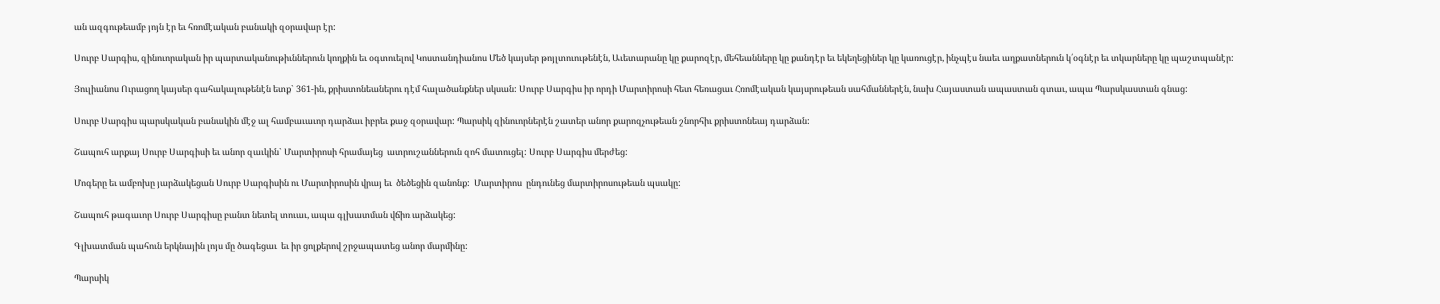ան ազգութեամբ յոյն էր եւ հռոմէական բանակի զօրավար էր:

Սուրբ Սարգիս, զինուորական իր պարտականութիւններուն կողքին եւ օգտուելով Կոստանդիանոս Մեծ կայսեր թոյլտուութենէն, Աւետարանը կը քարոզէր, մեհեանները կը քանդէր եւ եկեղեցիներ կը կառուցէր, ինչպէս նաեւ աղքատներուն կ՛օգնէր եւ տկարները կը պաշտպանէր:

Յուլիանոս Ուրացող կայսեր գահակալութենէն ետք` 361-ին, քրիստոնեաներու դէմ հալածանքներ սկսան: Սուրբ Սարգիս իր որդի Մարտիրոսի հետ հեռացաւ Հռոմէական կայսրութեան սահմաններէն, նախ Հայաստան ապաստան գտաւ, ապա Պարսկաստան գնաց:

Սուրբ Սարգիս պարսկական բանակին մէջ ալ համբաւաւոր դարձաւ իբրեւ քաջ զօրավար: Պարսիկ զինուորներէն շատեր անոր քարոզչութեան շնորհիւ քրիստոնեայ դարձան:

Շապուհ արքայ Սուրբ Սարգիսի եւ անոր զաւկին` Մարտիրոսի հրամայեց  ատրուշաններուն զոհ մատուցել: Սուրբ Սարգիս մերժեց:

Մոգերը եւ ամբոխը յարձակեցան Սուրբ Սարգիսին ու Մարտիրոսին վրայ եւ  ծեծեցին զանոնք:  Մարտիրոս  ընդունեց մարտիրոսութեան պսակը:

Շապուհ թագաւոր Սուրբ Սարգիսը բանտ նետել տուաւ, ապա գլխատման վճիռ արձակեց:

Գլխատման պահուն երկնային լոյս մը ծագեցաւ  եւ իր ցոլքերով շրջապատեց անոր մարմինը:

Պարսիկ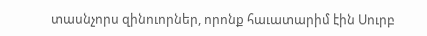տասնչորս զինուորներ, որոնք հաւատարիմ էին Սուրբ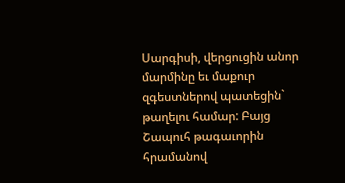Սարգիսի, վերցուցին անոր մարմինը եւ մաքուր զգեստներով պատեցին` թաղելու համար: Բայց Շապուհ թագաւորին հրամանով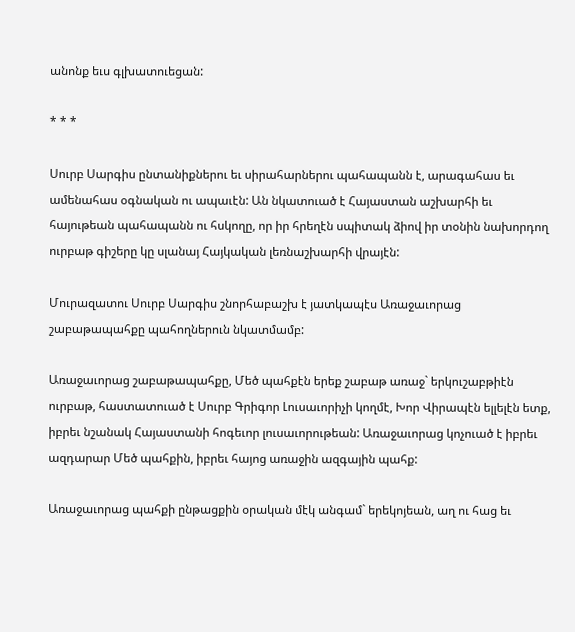անոնք եւս գլխատուեցան:

* * *

Սուրբ Սարգիս ընտանիքներու եւ սիրահարներու պահապանն է, արագահաս եւ ամենահաս օգնական ու ապաւէն: Ան նկատուած է Հայաստան աշխարհի եւ հայութեան պահապանն ու հսկողը, որ իր հրեղէն սպիտակ ձիով իր տօնին նախորդող ուրբաթ գիշերը կը սլանայ Հայկական լեռնաշխարհի վրայէն:

Մուրազատու Սուրբ Սարգիս շնորհաբաշխ է յատկապէս Առաջաւորաց շաբաթապահքը պահողներուն նկատմամբ:

Առաջաւորաց շաբաթապահքը, Մեծ պահքէն երեք շաբաթ առաջ` երկուշաբթիէն ուրբաթ, հաստատուած է Սուրբ Գրիգոր Լուսաւորիչի կողմէ, Խոր Վիրապէն ելլելէն ետք, իբրեւ նշանակ Հայաստանի հոգեւոր լուսաւորութեան: Առաջաւորաց կոչուած է իբրեւ ազդարար Մեծ պահքին, իբրեւ հայոց առաջին ազգային պահք:

Առաջաւորաց պահքի ընթացքին օրական մէկ անգամ` երեկոյեան, աղ ու հաց եւ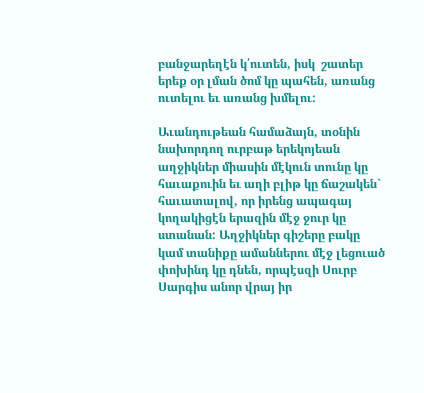բանջարեղէն կ՛ուտեն, իսկ  շատեր երեք օր լման ծոմ կը պահեն, առանց ուտելու եւ առանց խմելու:

Աւանդութեան համաձայն, տօնին նախորդող ուրբաթ երեկոյեան աղջիկներ միասին մէկուն տունը կը հաւաքուին եւ աղի բլիթ կը ճաշակեն` հաւատալով, որ իրենց ապագայ կողակիցէն երազին մէջ ջուր կը ստանան: Աղջիկներ գիշերը բակը կամ տանիքը ամաններու մէջ լեցուած փոխինդ կը դնեն, որպէսզի Սուրբ Սարգիս անոր վրայ իր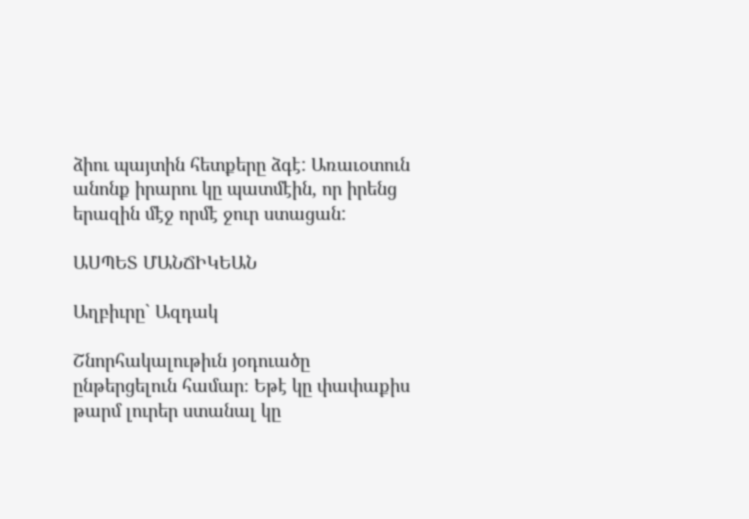ձիու պայտին հետքերը ձգէ: Առաւօտուն անոնք իրարու կը պատմէին, որ իրենց երազին մէջ որմէ ջուր ստացան:

ԱՍՊԵՏ ՄԱՆՃԻԿԵԱՆ

Աղբիւրը` Ազդակ

Շնորհակալութիւն յօդուածը ընթերցելուն համար։ Եթէ կը փափաքիս թարմ լուրեր ստանալ կը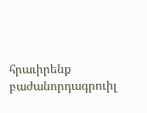հրաւիրենք բաժանորդագրուիլ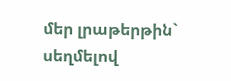մեր լրաթերթին` սեղմելով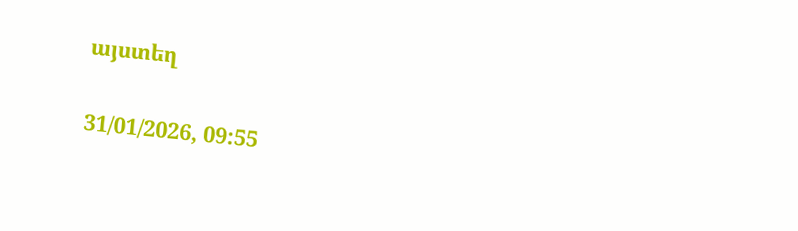այստեղ

31/01/2026, 09:55